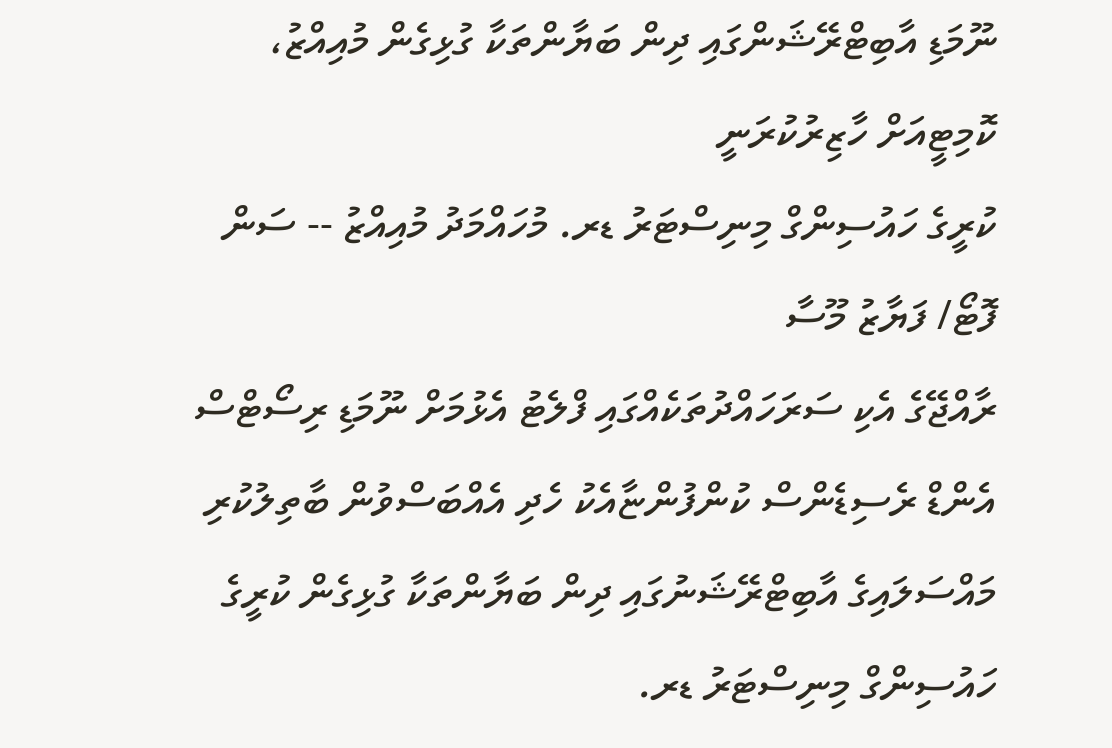ނޫމަޑި އާބިޓްރޭޝަންގައި ދިން ބަޔާންތަކާ ގުޅިގެން މުއިއްޒު، ކޮމިޓީއަށް ހާޒިރުކުރަނީ
ކުރީގެ ހައުސިންގް މިނިސްޓަރު ޑރ. މުހައްމަދު މުއިއްޒު -- ސަން ފޮޓޯ/ ފަޔާޒު މޫސާ
ރާއްޖޭގެ އެކި ސަރަހައްދުތަކެއްގައި ފްލެޓު އެޅުމަށް ނޫމަޑި ރިސޯޓްސް އެންޑް ރެސިޑެންސް ކުންފުންޏާއެކު ހެދި އެއްބަސްވުން ބާތިލުކުރި މައްސަލައިގެ އާބިޓްރޭޝަނުގައި ދިން ބަޔާންތަކާ ގުޅިގެން ކުރީގެ ހައުސިންގް މިނިސްޓަރު ޑރ.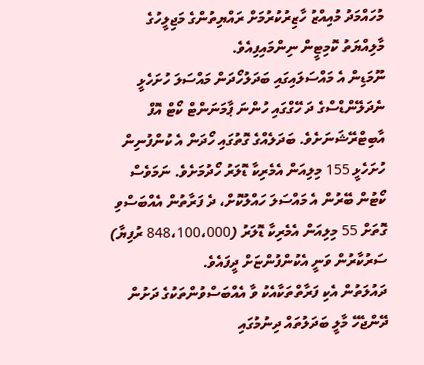މުހައްމަދު މުއިއްޒު ހާޒިރުކުރުމަށް ރައްޔިތުންގެ މަޖިލީހުގެ މާލިއްޔަތު ކޮމިޓީން ނިންމައިފިއެވެ.
ނޫމަޑިން އެ މައްސަލައިގައި ބަދަލުހޯދަން މައްސަލަ ހުށަހެޅީ ނެދަލޭންޑްސްގެ ދަ ހޭގްގައި ހުންނަ ޕާމަނަންޓް ކޯޓް އޮފް އާބިޓްރޭޝަނަށެވެ. ބަދަލެއްގެ ގޮތުގައި ހޯދަން އެ ކުންފުނިން ހުށަހެޅީ 155 މިލިއަން އެމެރިކާ ޑޮލަރު ހޯދުމަށެވެ. ނަމަވެސް ކޯޓުން ބޭރުން އެ މައްސަލަ ހައްލުކޮށް، ދެ ފަރާތުން އެއްބަސްވި ގޮތަށް 55 މިލިއަން އެމެރިކާ ޑޮލަރު (848،100،000 ރުފިޔާ) ސަރުކާރުން ވަނީ އެކުންފުންޏަށް ދީފައެވެ.
ދައުލަތުން އެކި ފަރާތްތަކާއެކު ވާ އެއްބަސްވުންތަކުގެ ދަށުން ދޭންޖެހޭ މާލީ ބަދަލުތައް ދިނުމުގައި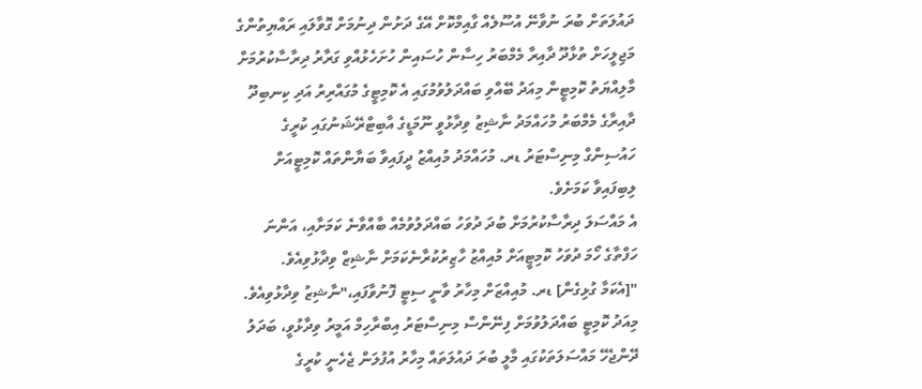ދައުލަތަށް ބުރަ ނުވާނޭ އުސޫލެއް ގާއިމްކޮށް އޭގެ ދަށުން ދިނުމަށް ގޮވާލައި ރައްޔިތުންގެ މަޖިލީހަށް ތުޅާދޫ ދާއިރާ މެމްބަރު ހިސާން ހުސައިން ހުށަހެޅުއްވި ގަރާރު ދިރާސާކުރުމަށް މާލިއްޔަތު ކޮމިޓީން މިއަދު ބޭއްވި ބައްދަލުވުމުގައި އެ ކޮމިޓީގެ މުގައްރިރު އަދި ކިނބިދޫ ދާއިރާގެ މެމްބަރު މުހައްމަދު ނާޝިޒު ވިދާޅުވީ ނޫމަޑީގެ އާބިޓްރޭޝަނުގައި ކުރީގެ ހައުސިންގް މިނިސްޓަރު ޑރ. މުހައްމަދު މުއިއްޒު ދީފައިވާ ބަޔާންތައް ކޮމިޓީއަށް ލިބިފައިވާ ކަމަށެވެ.
އެ މައްސަލަ ދިރާސާކުރުމަށް ބުދަ ދުވަހު ބައްދަލުވުމެއް ބާއްވާނެ ކަމަށާއި، އަންނަ ހަފްތާގެ ހޯމަ ދުވަހު ކޮމިޓީއަށް މުއިއްޒު ހާޒިރުކުރާނެކަމަށް ނާޝިޒް ވިދާޅުވިއެވެ.
"[އެކަމާ ގުޅިގެން] ޑރ. މުއިއްޒަށް މިހާރު ވާނީ ސިޓީ ފޮނުވާފައި،"ނާޝިޒު ވިދާޅުވިއެވެ.
މިއަދު ކޮމިޓީ ބައްދަލުވުމަށް ފިނޭންސް މިނިސްޓަރު އިބްރާހިމް އަމީރު ވިދާޅުވީ، ބަދަލު ދޭންޖެހޭ މައްސަލަތަކުގައި މާލީ ބުރަ ދައުލަތައް މިހާރު އުފުލަން ޖެހެނީ ކުރީގެ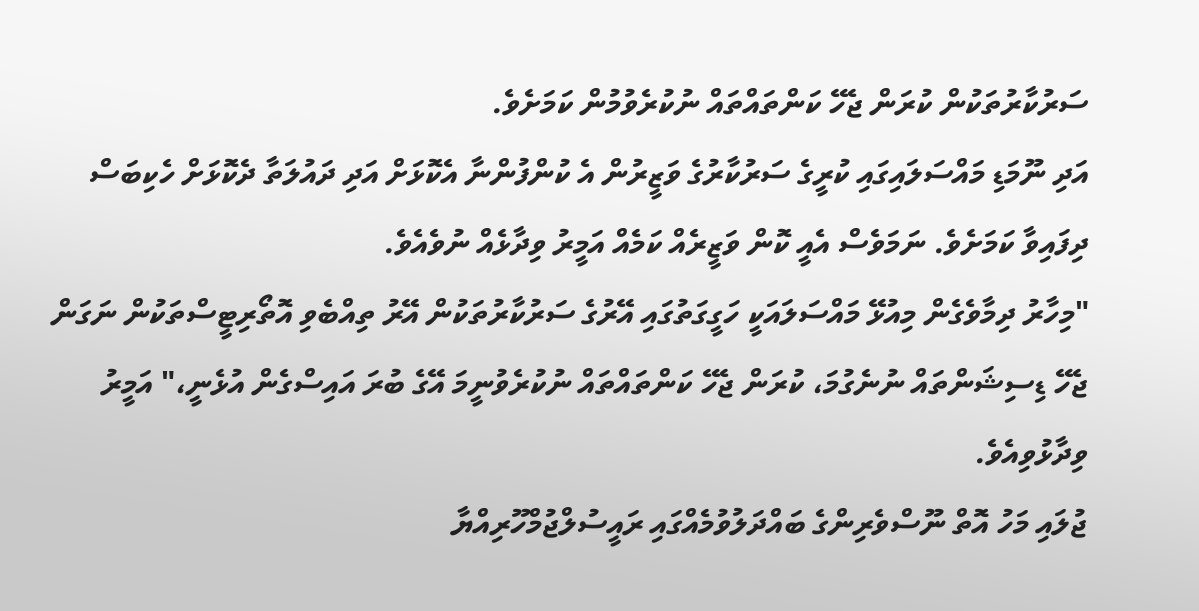ސަރުކާރުތަކުން ކުރަން ޖެހޭ ކަންތައްތައް ނުކުރެވުމުން ކަމަށެވެ.
އަދި ނޫމަޑި މައްސަލައިގައި ކުރީގެ ސަރުކާރުގެ ވަޒީރުން އެ ކުންފުންނާ އެކޮޅަށް އަދި ދައުލަތާ ދެކޮޅަށް ހެކިބަސް ދިފައިވާ ކަމަށެވެ. ނަމަވެސް އެއީ ކޮން ވަޒީރެއް ކަމެއް އަމީރު ވިދާޅެއް ނުވެއެވެ.
"މިހާރު ދިމާވެގެން މިއުޅޭ މައްސަލައަކީ ހަގީގަތުގައި އޭރުގެ ސަރުކާރުތަކުން އޭރު ތިއްބެވި އޮތޯރިޓީސްތަކުން ނަގަން ޖެހޭ ޑިސިޝަންތައް ނުނެގުމަ، ކުރަން ޖެހޭ ކަންތައްތައް ނުކުރެވުނީމަ އޭގެ ބުރަ އައިސްގެން އުޅެނީ،" އަމީރު ވިދާޅުވިއެވެ.
ޖުލައި މަހު އޮތް ނޫސްވެރިންގެ ބައްދަލުވުމެއްގައި ރައީސުލްޖުމްހޫރިއްޔާ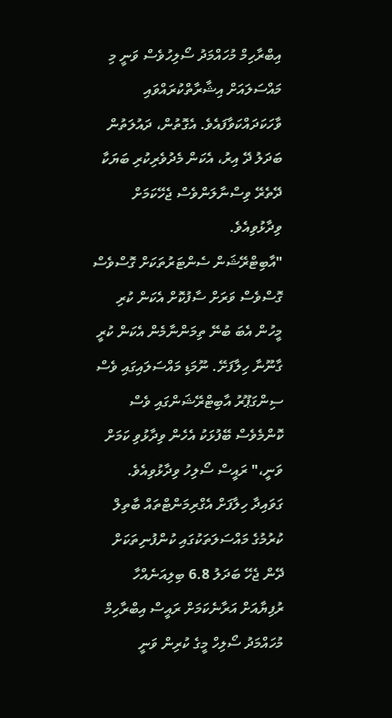އިބްރާހިމް މުހައްމަދު ސޯލިހުވެސް ވަނީ މި މައްސަލައަށް އިޝާރާތްކުރައްވައި ވާހަކަދައްކަވާފައެވެ. އެގޮތުން، ދައުލަތުން ބަދަލު ދޭ އިރު، އެކަން މެދުވެރިކުރި ބަޔަކާ ދޭތެރޭ ވިސްނާލަންވެސް ޖެހޭކަމަށް ވިދާޅުވިއެވެ.
"އާބިޓްރޭޝަން ސެންޓަރުތަކަށް ގޮސްވެސް ގޮސްވެސް ވަރަށް ސާފުކޮށް އެކަން ކުރި މީހުން އެބަ ބުނޭ ތިމަންނާމެން އެކަން ކުރީ ގާނޫނާ ހިލާފަށޭ. ނޫމަޑި މައްސަލައިގައި ވެސް ސިންގަޕޫރު އާބިޓްރޭޝަންގައި ވެސް ކޮންމެވެސް ބޭފުޅަކު އެހެން ވިދާޅުވި ކަމަށް ވަނީ،" ރައީސް ސޯލިހު ވިދާޅުވިއެވެ.
ގަވައިދާ ހިލާފަށް އެގްރިމަންޓްތައް ބާތިލް ކުރުމުގެ މައްސަލަތަކުގައި ކުންފުނިތަކަށް ދޭން ޖެހޭ ބަދަލު 6.8 ބިލިއަނެއްހާ ރުފިޔާއަށް އަރާނެކަމަށް ރައީސް އިބްރާހިމް މުހައްމަދު ސޯލިހް މީގެ ކުރިން ވަނީ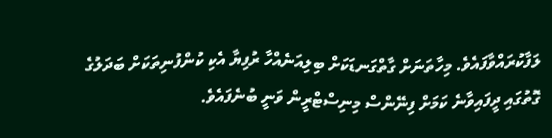ލަފާކުރައްވާފައެވެ. މިހާތަނަށް ގާތްގަނޑަކަށް ބިލިއަނެއްހާ ރުފިޔާ އެކި ކުންފުނިތަކަށް ބަދަލުގެ ގޮތުގައި ދީފައިވާނެ ކަމަށް ފިނޭންސް މިނިސްޓްރީން ވަނީ ބުނެފައެވެ.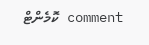comment ކޮމެންޓް